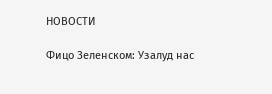НОВОСТИ

Фицо Зеленском: Узалуд нас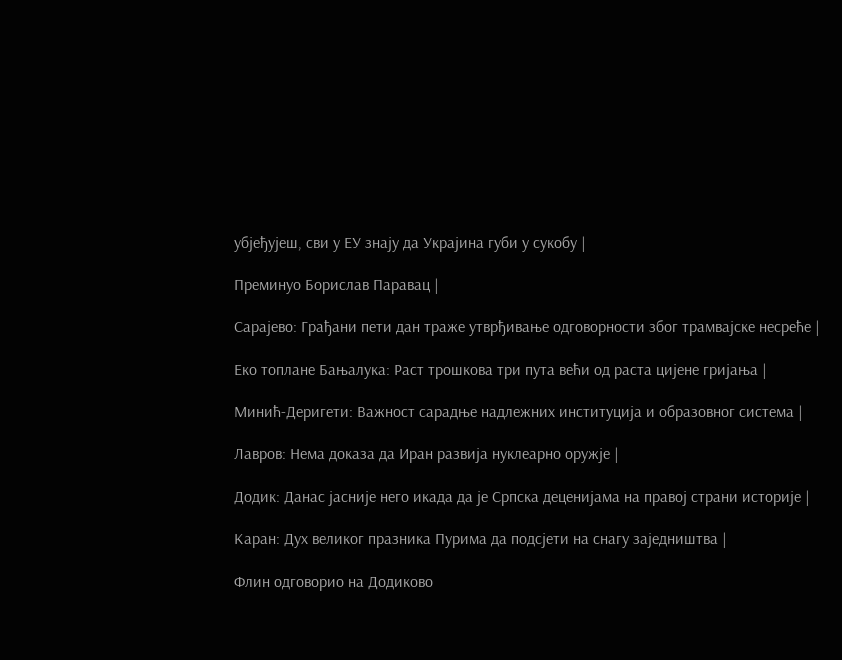убјеђујеш, сви у ЕУ знају да Украјина губи у сукобу |

Преминуо Борислав Паравац |

Сарајево: Грађани пети дан траже утврђивање одговорности због трамвајске несреће |

Еко топлане Бањалука: Раст трошкова три пута већи од раста цијене гријања |

Минић-Деригети: Важност сарадње надлежних институција и образовног система |

Лавров: Нема доказа да Иран развија нуклеарно оружје |

Додик: Данас јасније него икада да је Српска деценијама на правој страни историје |

Каран: Дух великог празника Пурима да подсјети на снагу заједништва |

Флин одговорио на Додиково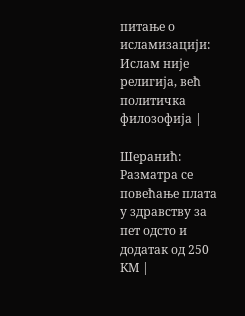питање о исламизацији: Ислам није религија, већ политичка филозофија |

Шеранић: Разматра се повећање плата у здравству за пет одсто и додатак од 250 КМ |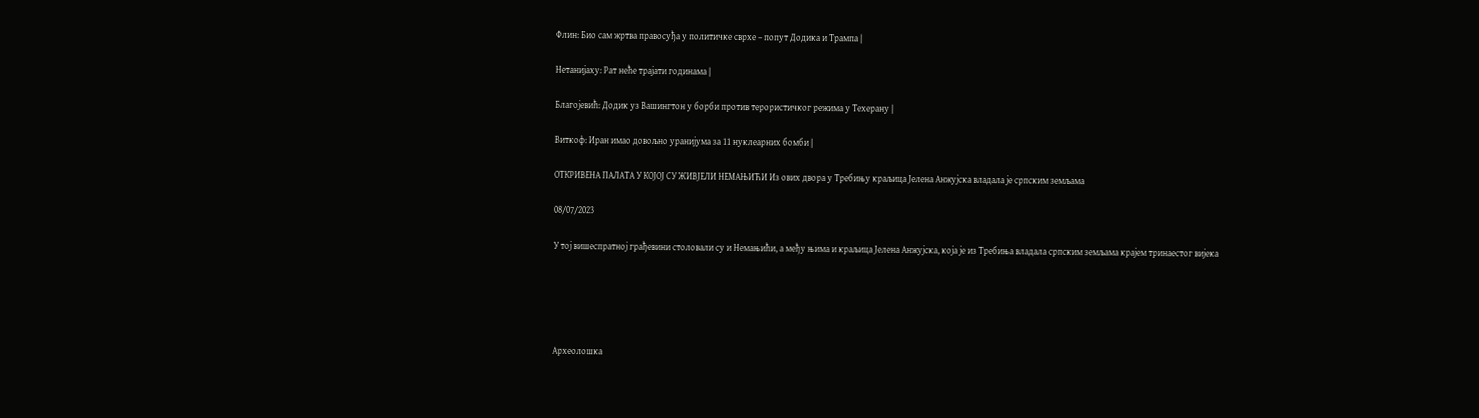Флин: Био сам жртва правосуђа у политичке сврхе – попут Додика и Трампа |

Нетанијаху: Рат неће трајати годинама |

Благојевић: Додик уз Вашингтон у борби против терористичког режима у Техерану |

Виткоф: Иран имао довољно уранијума за 11 нуклеарних бомби |

ОТКРИВЕНА ПАЛАТА У КОЈОЈ СУ ЖИВЈЕЛИ НЕМАЊИЋИ Из ових двора у Требињу краљица Јелена Анжујска владала је српским земљама

08/07/2023

У тој вишеспратној грађевини столовали су и Немањићи, а међу њима и краљица Јелена Анжујска, која је из Требиња владала српским земљама крајем тринаестог вијека





Археолошка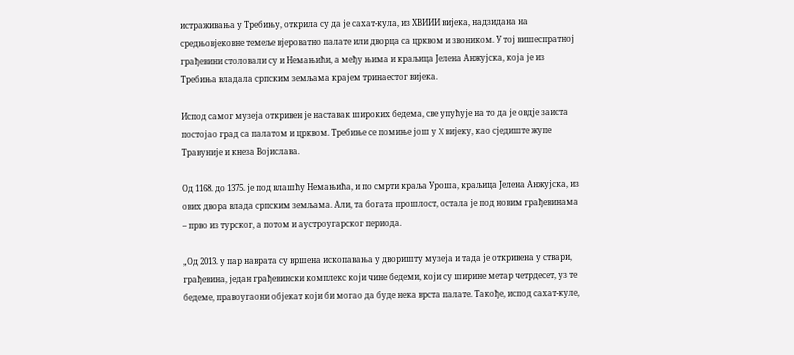истраживања у Требињу, открила су да је сахат-кула, из XВИИИ вијека, надзидана на средњовјековне темеље вјероватно палате или дворца са црквом и звоником. У тој вишеспратној грађевини столовали су и Немањићи, а међу њима и краљица Јелена Анжујска, која је из Требиња владала српским земљама крајем тринаестог вијека.

Испод самог музеја откривен је наставак широких бедема, све упућује на то да је овдје заиста постојао град са палатом и црквом. Требиње се помиње још у X вијеку, као сједиште жупе Травуније и кнеза Војислава.

Од 1168. до 1375. је под влашћу Немањића, и по смрти краља Уроша, краљица Јелена Анжујска, из ових двора влада српским земљама. Али, та богата прошлост, остала је под новим грађевинама – прво из турског, а потом и аустроугарског периода.

„Од 2013. у пар наврата су вршена ископавања у дворишту музеја и тада је откривена у ствари, грађевина, један грађевински комплекс који чине бедеми, који су ширине метар четрдесет, уз те бедеме, правоугаони објекат који би могао да буде нека врста палате. Такође, испод сахат-куле,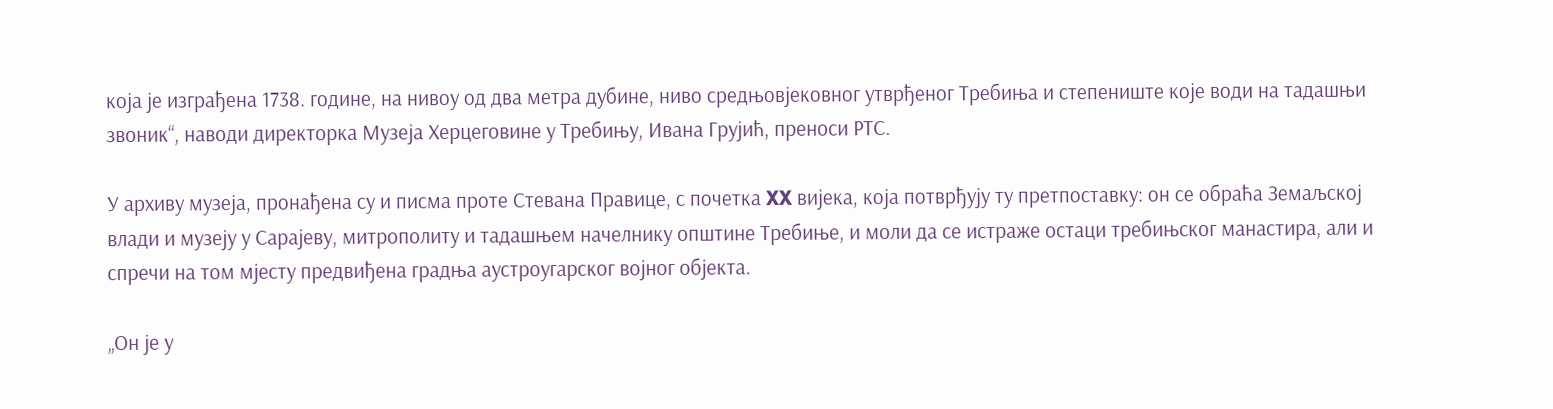која је изграђена 1738. године, на нивоу од два метра дубине, ниво средњовјековног утврђеног Требиња и степениште које води на тадашњи звоник“, наводи директорка Музеја Херцеговине у Требињу, Ивана Грујић, преноси РТС.

У архиву музеја, пронађена су и писма проте Стевана Правице, с почетка XX вијека, која потврђују ту претпоставку: он се обраћа Земаљској влади и музеју у Сарајеву, митрополиту и тадашњем начелнику општине Требиње, и моли да се истраже остаци требињског манастира, али и спречи на том мјесту предвиђена градња аустроугарског војног објекта.

„Он је у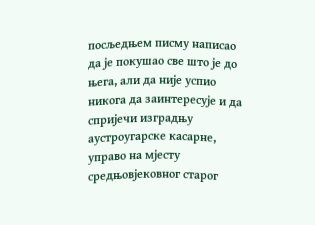посљедњем писму написао да је покушао све што је до њега, али да није успио никога да заинтересује и да спријечи изградњу аустроугарске касарне, управо на мјесту средњовјековног старог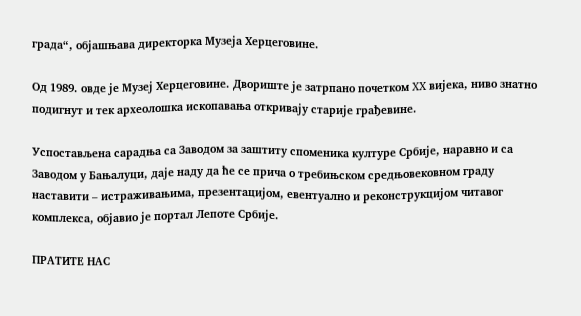града“, објашњава директорка Музеја Херцеговине.

Од 1989. овде је Музеј Херцеговине. Двориште је затрпано почетком XX вијека, ниво знатно подигнут и тек археолошка ископавања откривају старије грађевине.

Успостављена сарадња са Заводом за заштиту споменика културе Србије, наравно и са Заводом у Бањалуци, даје наду да ће се прича о требињском средњовековном граду наставити – истраживањима, презентацијом, евентуално и реконструкцијом читавог комплекса, објавио је портал Лепоте Србије.

ПРАТИТЕ НАС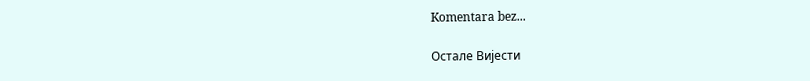Komentara bez...

Остале Вијести